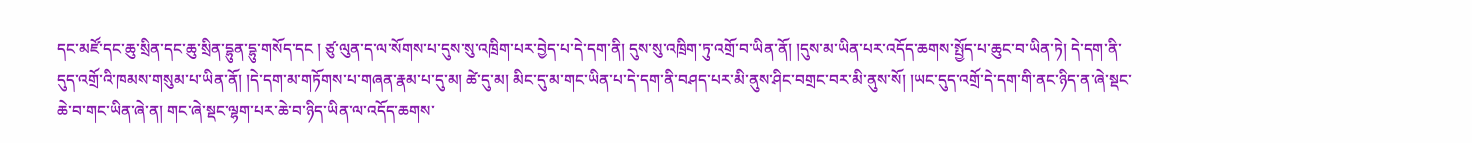དང་མཛོ་དང་ཆུ་སྲིན་དང་ཆུ་སྲིན་དྷུན་དྷུ་གསོད་དང ། ཙུ་ལུན་ད་ལ་སོགས་པ་དུས་སུ་འཁྲིག་པར་བྱེད་པ་དེ་དག་ནི། དུས་སུ་འཁྲིག་ཏུ་འགྲོ་བ་ཡིན་ནོ། །དུས་མ་ཡིན་པར་འདོད་ཆགས་སྤྱོད་པ་ཆུང་བ་ཡིན་ཏེ། དེ་དག་ནི་དུད་འགྲོ་འི་ཁམས་གསུམ་པ་ཡིན་ནོ། །དེ་དག་མ་གཏོགས་པ་གཞན་རྣམ་པ་དུ་མ། ཚེ་དུ་མ། མིང་དུ་མ་གང་ཡིན་པ་དེ་དག་ནི་བཤད་པར་མི་ནུས་ཤིང་བགྲང་བར་མི་ནུས་སོ། །ཡང་དུད་འགྲོ་དེ་དག་གི་ནང་ཉིད་ན་ཞེ་སྡང་ཆེ་བ་གང་ཡིན་ཞེ་ན། གང་ཞེ་སྡང་ལྷག་པར་ཆེ་བ་ཉིད་ཡིན་ལ་འདོད་ཆགས་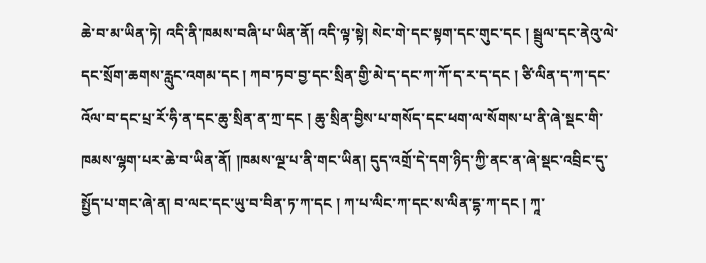ཆེ་བ་མ་ཡིན་ཏེ། འདི་ནི་ཁམས་བཞི་པ་ཡིན་ནོ། འདི་ལྟ་སྟེ། སེང་གེ་དང་སྟག་དང་གུང་དང ། སྦྲུལ་དང་ནེའུ་ལེ་དང་སྲོག་ཆགས་རླུང་འགམ་དང ། ཀབ་ཏབ་བྱ་དང་སྲིན་གྱི་མེ་ད་དང་ཀ་ཀོ་ད་ར་ད་དང ། ཙི་ལིན་ད་ཀ་དང་འོལ་བ་དང་པྲ་རོ་ཧི་ན་དང་ཆུ་སྲིན་ན་ཀྲ་དང ། ཆུ་སྲིན་བྱིས་པ་གསོད་དང་ཕག་ལ་སོགས་པ་ནི་ཞེ་སྡང་གི་ཁམས་ལྷག་པར་ཆེ་བ་ཡིན་ནོ། །ཁམས་ལྔ་པ་ནི་གང་ཡིན། དུད་འགྲོ་དེ་དག་ཉིད་ཀྱི་ནང་ན་ཞེ་སྡང་འབྲིང་དུ་སྤྱོད་པ་གང་ཞེ་ན། བ་ལང་དང་ཡུ་བ་བིན་ཏ་ཀ་དང ། ཀ་པ་ལིང་ཀ་དང་ས་ལིན་དྷ་ཀ་དང ། ཀཱ་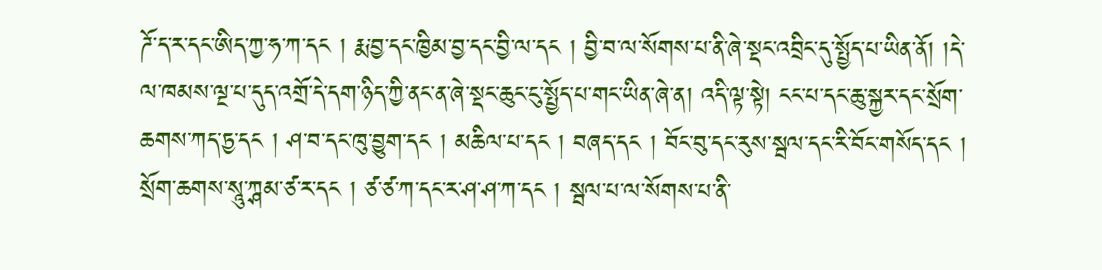ཌོ་ད་ར་དང་ཨིད་ཀྱ་ཧ་ཀ་དང ། རྨ་བྱ་དང་ཁྱིམ་བྱ་དང་བྱི་ལ་དང ། བྱི་བ་ལ་སོགས་པ་ནི་ཞེ་སྡང་འབྲིང་དུ་སྤྱོད་པ་ཡིན་ནོ། །དེ་ལ་ཁམས་ལྔ་པ་དུད་འགྲོ་དེ་དག་ཉིད་ཀྱི་ནང་ན་ཞེ་སྡང་ཆུང་ངུ་སྤྱོད་པ་གང་ཡིན་ཞེ་ན། འདི་ལྟ་སྟེ། ངང་པ་དང་ཆུ་སྐྱར་དང་སྲོག་ཆགས་ཀད་ཏྱ་དང ། ཤ་བ་དང་ཁུ་བྱུག་དང ། མཆིལ་པ་དང ། བཞད་དང ། བོང་བུ་དང་རུས་སྦལ་དང་རི་བོང་གསོད་དང ། སྲོག་ཆགས་སཱུ་ཀྴམ་ཙ་ར་དང ། ཙ་ཙ་ཀ་དང་ར་ཤ་ཤ་ཀ་དང ། སྦལ་པ་ལ་སོགས་པ་ནི་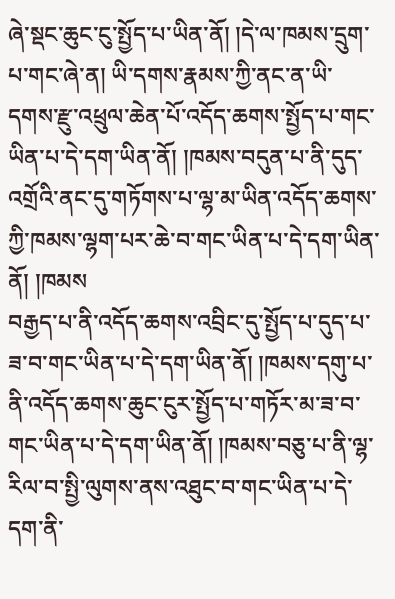ཞེ་སྡང་ཆུང་ངུ་སྤྱོད་པ་ཡིན་ནོ། །དེ་ལ་ཁམས་དྲུག་པ་གང་ཞེ་ན། ཡི་དགས་རྣམས་ཀྱི་ནང་ན་ཡི་དགས་རྫུ་འཕྲུལ་ཆེན་པོ་འདོད་ཆགས་སྤྱོད་པ་གང་ཡིན་པ་དེ་དག་ཡིན་ནོ། །ཁམས་བདུན་པ་ནི་དུད་འགྲོའི་ནང་དུ་གཏོགས་པ་ལྷ་མ་ཡིན་འདོད་ཆགས་ཀྱི་ཁམས་ལྷག་པར་ཆེ་བ་གང་ཡིན་པ་དེ་དག་ཡིན་ནོ། །ཁམས
བརྒྱད་པ་ནི་འདོད་ཆགས་འབྲིང་དུ་སྤྱོད་པ་དུད་པ་ཟ་བ་གང་ཡིན་པ་དེ་དག་ཡིན་ནོ། །ཁམས་དགུ་པ་ནི་འདོད་ཆགས་ཆུང་ངུར་སྤྱོད་པ་གཏོར་མ་ཟ་བ་གང་ཡིན་པ་དེ་དག་ཡིན་ནོ། །ཁམས་བཅུ་པ་ནི་ལྷ་རིལ་བ་སྤྱི་ལུགས་ནས་འཐུང་བ་གང་ཡིན་པ་དེ་དག་ནི་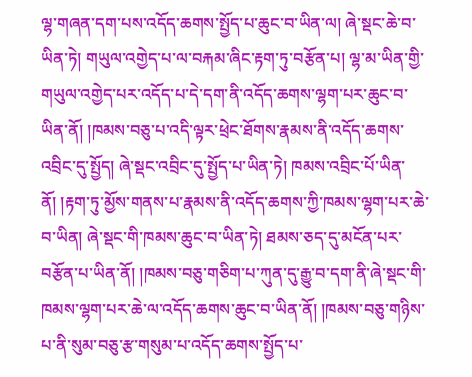ལྷ་གཞན་དག་པས་འདོད་ཆགས་སྤྱོད་པ་ཆུང་བ་ཡིན་ལ། ཞེ་སྡང་ཆེ་བ་ཡིན་ཏེ། གཡུལ་འགྱེད་པ་ལ་བརྐམ་ཞིང་རྟག་ཏུ་བརྩོན་པ། ལྷ་མ་ཡིན་གྱི་གཡུལ་འགྱེད་པར་འདོད་པ་དེ་དག་ནི་འདོད་ཆགས་ལྷག་པར་ཆུང་བ་ཡིན་ནོ། །ཁམས་བཅུ་པ་འདི་ལྟར་ཕྲེང་ཐོགས་རྣམས་ནི་འདོད་ཆགས་འབྲིང་དུ་སྤྱོད། ཞེ་སྡང་འབྲིང་དུ་སྤྱོད་པ་ཡིན་ཏེ། ཁམས་འབྲིང་པོ་ཡིན་ནོ། །རྟག་ཏུ་མྱོས་གནས་པ་རྣམས་ནི་འདོད་ཆགས་ཀྱི་ཁམས་ལྷག་པར་ཆེ་བ་ཡིན། ཞེ་སྡང་གི་ཁམས་ཆུང་བ་ཡིན་ཏེ། ཐམས་ཅད་དུ་མངོན་པར་བརྩོན་པ་ཡིན་ནོ། །ཁམས་བཅུ་གཅིག་པ་ཀུན་དུ་རྒྱུ་བ་དག་ནི་ཞེ་སྡང་གི་ཁམས་ལྷག་པར་ཆེ་ལ་འདོད་ཆགས་ཆུང་བ་ཡིན་ནོ། །ཁམས་བཅུ་གཉིས་པ་ནི་སུམ་བཅུ་རྩ་གསུམ་པ་འདོད་ཆགས་སྤྱོད་པ་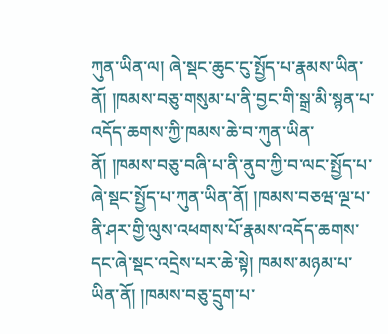ཀུན་ཡིན་ལ། ཞེ་སྡང་ཆུང་ངུ་སྤྱོད་པ་རྣམས་ཡིན་ནོ། །ཁམས་བཅུ་གསུམ་པ་ནི་བྱང་གི་སྒྲ་མི་སྙན་པ་འདོད་ཆགས་ཀྱི་ཁམས་ཆེ་བ་ཀུན་ཡིན་ནོ། །ཁམས་བཅུ་བཞི་པ་ནི་ནུབ་ཀྱི་བ་ལང་སྤྱོད་པ་ཞེ་སྡང་སྤྱོད་པ་ཀུན་ཡིན་ནོ། །ཁམས་བཅཝ་ལྔ་པ་ནི་ཤར་གྱི་ལུས་འཕགས་པོ་རྣམས་འདོད་ཆགས་དང་ཞེ་སྡང་འདྲེས་པར་ཆེ་སྟེ། ཁམས་མཉམ་པ་ཡིན་ནོ། །ཁམས་བཅུ་དྲུག་པ་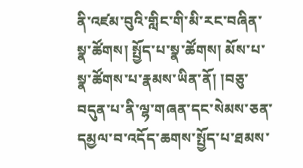ནི་འཛམ་བུའི་གླིང་གི་མི་རང་བཞིན་སྣ་ཚོགས། སྤྱོད་པ་སྣ་ཚོགས། མོས་པ་སྣ་ཚོགས་པ་རྣམས་ཡིན་ནོ། །བཅུ་བདུན་པ་ནི་ལྷ་གཞན་དང་སེམས་ཅན་དམྱལ་བ་འདོད་ཆགས་སྤྱོད་པ་ཐམས་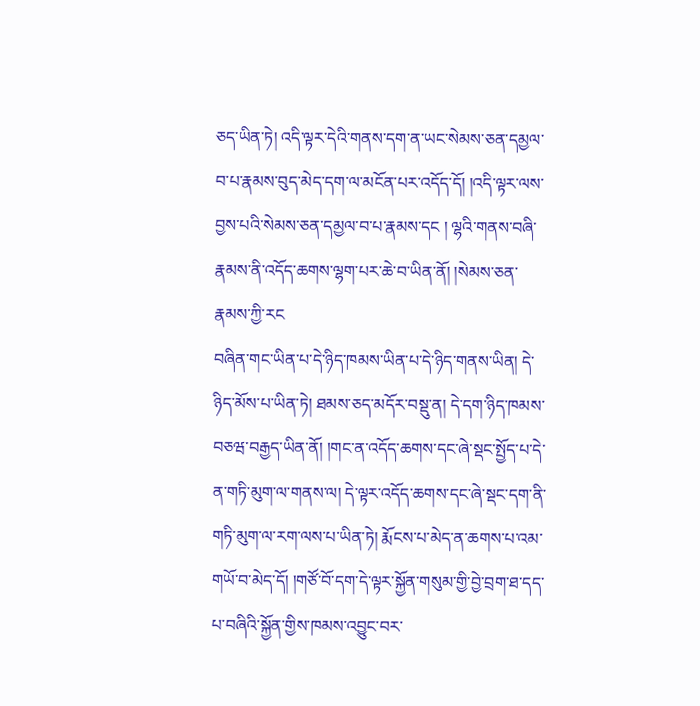ཅད་ཡིན་ཏེ། འདི་ལྟར་དེའི་གནས་དག་ན་ཡང་སེམས་ཅན་དམྱལ་བ་པ་རྣམས་བུད་མེད་དག་ལ་མངོན་པར་འདོད་དོ། །འདི་ལྟར་ལས་བྱས་པའི་སེམས་ཅན་དམྱལ་བ་པ་རྣམས་དང ། ལྷའི་གནས་བཞི་རྣམས་ནི་འདོད་ཆགས་ལྷག་པར་ཆེ་བ་ཡིན་ནོ། །སེམས་ཅན་རྣམས་ཀྱི་རང
བཞིན་གང་ཡིན་པ་དེ་ཉིད་ཁམས་ཡིན་པ་དེ་ཉིད་གནས་ཡིན། དེ་ཉིད་མོས་པ་ཡིན་ཏེ། ཐམས་ཅད་མདོར་བསྡུ་ན། དེ་དག་ཉིད་ཁམས་བཅཝ་བརྒྱད་ཡིན་ནོ། །གང་ན་འདོད་ཆགས་དང་ཞེ་སྡང་སྤྱོད་པ་དེ་ན་གཏི་མུག་ལ་གནས་ལ། དེ་ལྟར་འདོད་ཆགས་དང་ཞེ་སྡང་དག་ནི་གཏི་མུག་ལ་རག་ལས་པ་ཡིན་ཏེ། རྨོངས་པ་མེད་ན་ཆགས་པ་འམ་གཡོ་བ་མེད་དོ། །གཙོ་བོ་དག་དེ་ལྟར་སྐྱོན་གསུམ་གྱི་བྱེ་བྲག་ཐ་དད་པ་བཞིའི་སྐྱོན་གྱིས་ཁམས་འབྱུང་བར་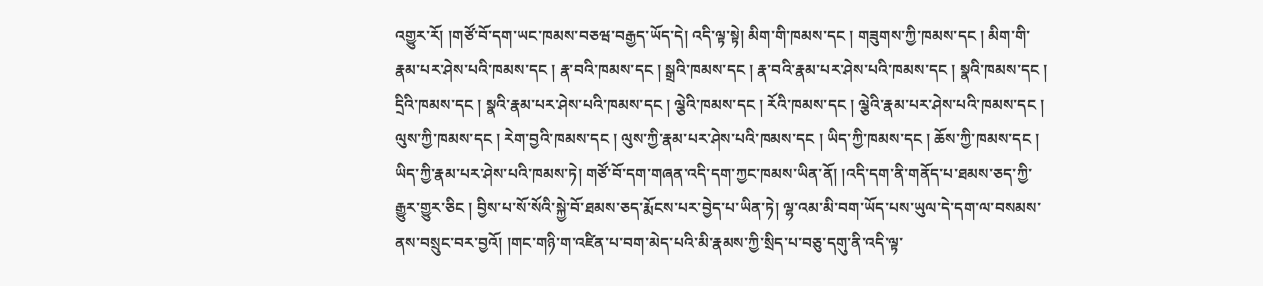འགྱུར་རོ། །གཙོ་བོ་དག་ཡང་ཁམས་བཅཝ་བརྒྱད་ཡོད་དེ། འདི་ལྟ་སྟེ། མིག་གི་ཁམས་དང ། གཟུགས་ཀྱི་ཁམས་དང ། མིག་གི་རྣམ་པར་ཤེས་པའི་ཁམས་དང ། རྣ་བའི་ཁམས་དང ། སྒྲའི་ཁམས་དང ། རྣ་བའི་རྣམ་པར་ཤེས་པའི་ཁམས་དང ། སྣའི་ཁམས་དང ། དྲིའི་ཁམས་དང ། སྣའི་རྣམ་པར་ཤེས་པའི་ཁམས་དང ། ལྕེའི་ཁམས་དང ། རོའི་ཁམས་དང ། ལྕེའི་རྣམ་པར་ཤེས་པའི་ཁམས་དང ། ལུས་ཀྱི་ཁམས་དང ། རེག་བྱའི་ཁམས་དང ། ལུས་ཀྱི་རྣམ་པར་ཤེས་པའི་ཁམས་དང ། ཡིད་ཀྱི་ཁམས་དང ། ཆོས་ཀྱི་ཁམས་དང ། ཡིད་ཀྱི་རྣམ་པར་ཤེས་པའི་ཁམས་ཏེ། གཙོ་བོ་དག་གཞན་འདི་དག་ཀྱང་ཁམས་ཡིན་ནོ། །འདི་དག་ནི་གནོད་པ་ཐམས་ཅད་ཀྱི་རྒྱུར་གྱུར་ཅིང ། བྱིས་པ་སོ་སོའི་སྐྱེ་བོ་ཐམས་ཅད་རྨོངས་པར་བྱེད་པ་ཡིན་ཏེ། ལྷ་འམ་མི་བག་ཡོད་པས་ཡུལ་དེ་དག་ལ་བསམས་ནས་བསྲུང་བར་བྱའོ། །གང་གཉི་ག་འཛིན་པ་བག་མེད་པའི་མི་རྣམས་ཀྱི་སྲིད་པ་བཅུ་དགུ་ནི་འདི་ལྟ་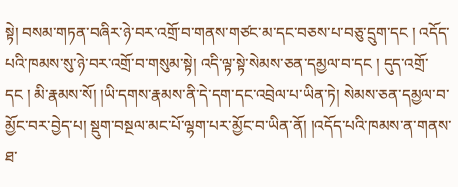སྟེ། བསམ་གཏན་བཞིར་ཉེ་བར་འགྲོ་བ་གནས་གཙང་མ་དང་བཅས་པ་བཅུ་དྲུག་དང ། འདོད་པའི་ཁམས་སུ་ཉེ་བར་འགྲོ་བ་གསུམ་སྟེ། འདི་ལྟ་སྟེ་སེམས་ཅན་དམྱལ་བ་དང ། དུད་འགྲོ་དང ། མི་རྣམས་སོ། །ཡི་དགས་རྣམས་ནི་དེ་དག་དང་འབྲེལ་པ་ཡིན་ཏེ། སེམས་ཅན་དམྱལ་བ་མྱོང་བར་བྱེད་པ། སྡུག་བསྔལ་མང་པོ་ལྷག་པར་མྱོང་བ་ཡིན་ནོ། །འདོད་པའི་ཁམས་ན་གནས་ཐ་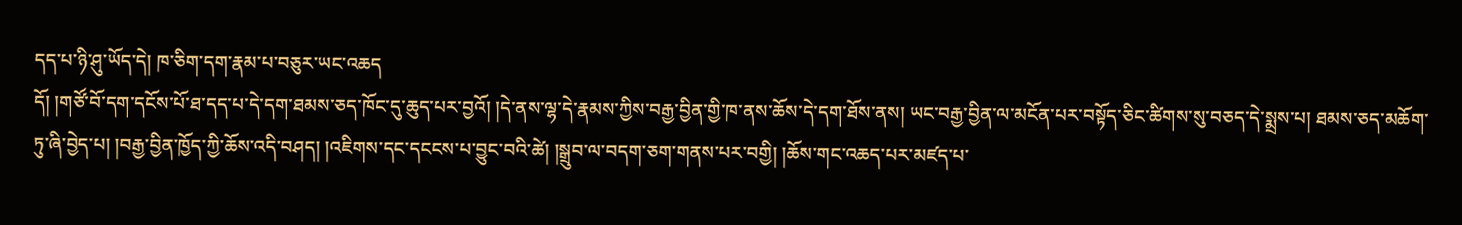དད་པ་ཉི་ཤུ་ཡོད་དེ། ཁ་ཅིག་དག་རྣམ་པ་བཅུར་ཡང་འཆད
དོ། །གཙོ་བོ་དག་དངོས་པོ་ཐ་དད་པ་དེ་དག་ཐམས་ཅད་ཁོང་དུ་ཆུད་པར་བྱའོ། །དེ་ནས་ལྷ་དེ་རྣམས་ཀྱིས་བརྒྱ་བྱིན་གྱི་ཁ་ནས་ཆོས་དེ་དག་ཐོས་ནས། ཡང་བརྒྱ་བྱིན་ལ་མངོན་པར་བསྟོད་ཅིང་ཚིགས་སུ་བཅད་དེ་སྨྲས་པ། ཐམས་ཅད་མཆོག་ཏུ་ཞི་བྱེད་པ། །བརྒྱ་བྱིན་ཁྱོད་ཀྱི་ཆོས་འདི་བཤད། །འཇིགས་དང་དངངས་པ་བྱུང་བའི་ཚེ། །སྒྲུབ་ལ་བདག་ཅག་གནས་པར་བགྱི། །ཆོས་གང་འཆད་པར་མཛད་པ་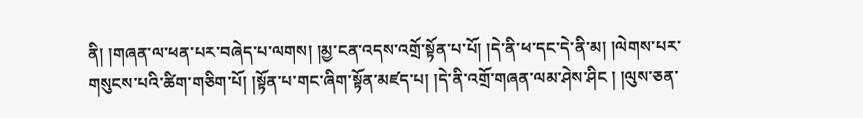ནི། །གཞན་ལ་ཕན་པར་བཞེད་པ་ལགས། །མྱ་ངན་འདས་འགྲོ་སྟོན་པ་པོ། །དེ་ནི་ཕ་དང་དེ་ནི་མ། །ལེགས་པར་གསུངས་པའི་ཚིག་གཅིག་པོ། །སྟོན་པ་གང་ཞིག་སྟོན་མཛད་པ། །དེ་ནི་འགྲོ་གཞན་ལམ་ཤེས་ཤིང ། །ལུས་ཅན་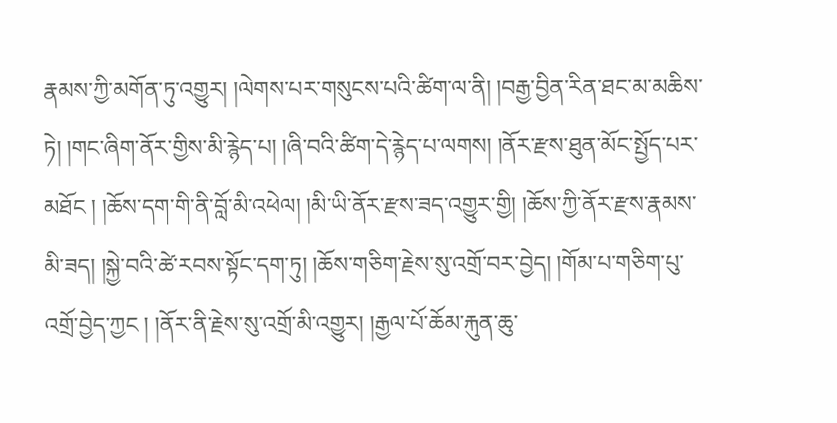རྣམས་ཀྱི་མགོན་ཏུ་འགྱུར། །ལེགས་པར་གསུངས་པའི་ཚིག་ལ་ནི། །བརྒྱ་བྱིན་རིན་ཐང་མ་མཆིས་ཏེ། །གང་ཞིག་ནོར་གྱིས་མི་རྙེད་པ། །ཞི་བའི་ཚིག་དེ་རྙེད་པ་ལགས། །ནོར་རྫས་ཐུན་མོང་སྤྱོད་པར་མཐོང ། །ཆོས་དག་གི་ནི་བློ་མི་འཕེལ། །མི་ཡི་ནོར་རྫས་ཟད་འགྱུར་གྱི། །ཆོས་ཀྱི་ནོར་རྫས་རྣམས་མི་ཟད། །སྐྱེ་བའི་ཚེ་རབས་སྟོང་དག་ཏུ། །ཆོས་གཅིག་རྗེས་སུ་འགྲོ་བར་བྱེད། །གོམ་པ་གཅིག་པུ་འགྲོ་བྱེད་ཀྱང ། །ནོར་ནི་རྗེས་སུ་འགྲོ་མི་འགྱུར། །རྒྱལ་པོ་ཆོམ་རྐུན་ཆུ་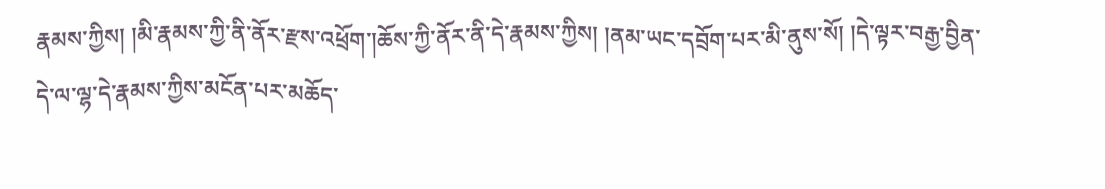རྣམས་ཀྱིས། །མི་རྣམས་ཀྱི་ནི་ནོར་རྫས་འཕྲོག་།ཆོས་ཀྱི་ནོར་ནི་དེ་རྣམས་ཀྱིས། །ནམ་ཡང་དབྲོག་པར་མི་ནུས་སོ། །དེ་ལྟར་བརྒྱ་བྱིན་དེ་ལ་ལྷ་དེ་རྣམས་ཀྱིས་མངོན་པར་མཆོད་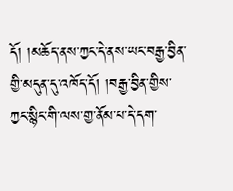དོ། །མཆོད་ནས་ཀྱང་དེ་ནས་ཡང་བརྒྱ་བྱིན་གྱི་མདུན་དུ་འཁོད་དོ། །བརྒྱ་བྱིན་གྱིས་ཀྱང་སྙིང་གི་ལས་གྱ་ནོམ་པ་དེ་དག་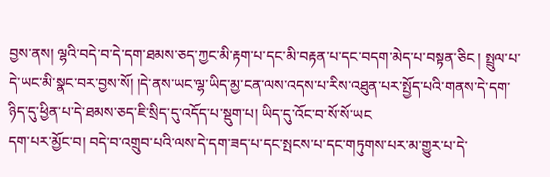བྱས་ནས། ལྷའི་བདེ་བ་དེ་དག་ཐམས་ཅད་ཀྱང་མི་རྟག་པ་དང་མི་བརྟན་པ་དང་བདག་མེད་པ་བསྟན་ཅིང ། སྤྲུལ་པ་དེ་ཡང་མི་སྣང་བར་བྱས་སོ། །དེ་ནས་ཡང་ལྷ་ཡིད་མྱ་ངན་ལས་འདས་པ་རིས་འཐུན་པར་སྤྱོད་པའི་གནས་དེ་དག་ཉིད་དུ་ཕྱིན་པ་དེ་ཐམས་ཅད་ཇི་སྲིད་དུ་འདོད་པ་སྡུག་པ། ཡིད་དུ་འོང་བ་སོ་སོ་ཡང
དག་པར་མྱོང་བ། བདེ་བ་འགྲུབ་པའི་ལས་དེ་དག་ཟད་པ་དང་སྤངས་པ་དང་གཏུགས་པར་མ་གྱུར་པ་དེ་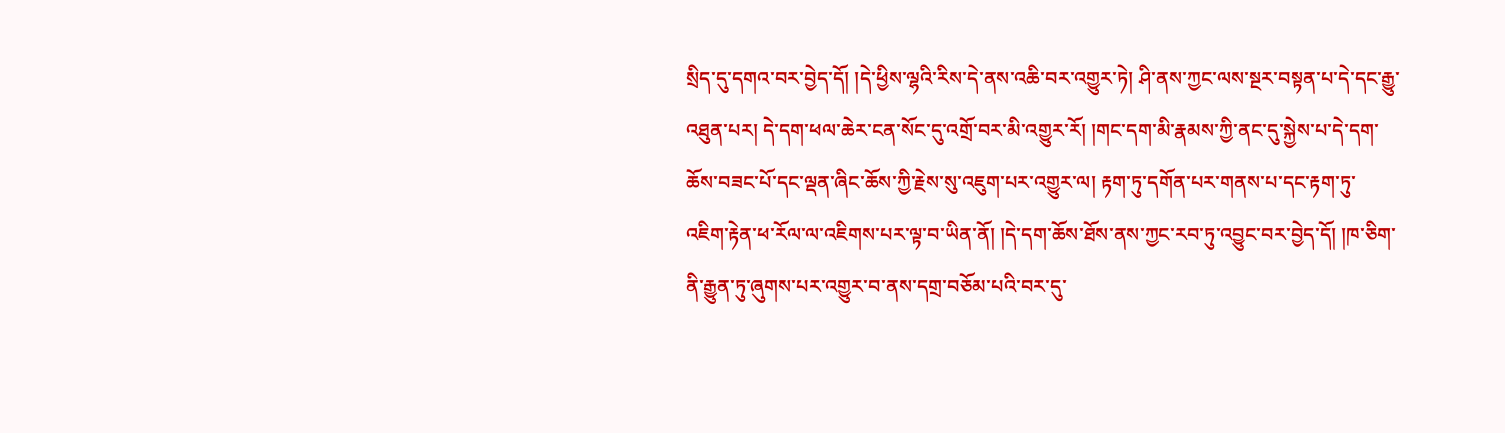སྲིད་དུ་དགའ་བར་བྱེད་དོ། །དེ་ཕྱིས་ལྷའི་རིས་དེ་ནས་འཆི་བར་འགྱུར་ཏེ། ཤི་ནས་ཀྱང་ལས་སྔར་བསྟན་པ་དེ་དང་རྒྱུ་འཐུན་པར། དེ་དག་ཕལ་ཆེར་ངན་སོང་དུ་འགྲོ་བར་མི་འགྱུར་རོ། །གང་དག་མི་རྣམས་ཀྱི་ནང་དུ་སྐྱེས་པ་དེ་དག་ཆོས་བཟང་པོ་དང་ལྡན་ཞིང་ཆོས་ཀྱི་རྗེས་སུ་འཇུག་པར་འགྱུར་ལ། རྟག་ཏུ་དགོན་པར་གནས་པ་དང་རྟག་ཏུ་འཇིག་རྟེན་ཕ་རོལ་ལ་འཇིགས་པར་ལྟ་བ་ཡིན་ནོ། །དེ་དག་ཆོས་ཐོས་ནས་ཀྱང་རབ་ཏུ་འབྱུང་བར་བྱེད་དོ། །ཁ་ཅིག་ནི་རྒྱུན་ཏུ་ཞུགས་པར་འགྱུར་བ་ནས་དགྲ་བཅོམ་པའི་བར་དུ་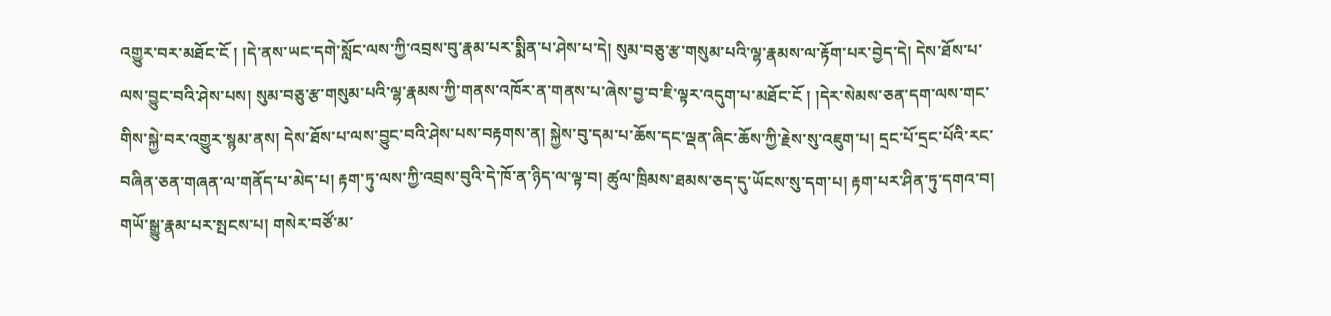འགྱུར་བར་མཐོང་ངོ ། །དེ་ནས་ཡང་དགེ་སློང་ལས་ཀྱི་འབྲས་བུ་རྣམ་པར་སྨིན་པ་ཤེས་པ་དེ། སུམ་བཅུ་རྩ་གསུམ་པའི་ལྷ་རྣམས་ལ་རྟོག་པར་བྱེད་དེ། དེས་ཐོས་པ་ལས་བྱུང་བའི་ཤེས་པས། སུམ་བཅུ་རྩ་གསུམ་པའི་ལྷ་རྣམས་ཀྱི་གནས་འཁོར་ན་གནས་པ་ཞེས་བྱ་བ་ཇི་ལྟར་འདུག་པ་མཐོང་ངོ ། །དེར་སེམས་ཅན་དག་ལས་གང་གིས་སྐྱེ་བར་འགྱུར་སྙམ་ནས། དེས་ཐོས་པ་ལས་བྱུང་བའི་ཤེས་པས་བརྟགས་ན། སྐྱེས་བུ་དམ་པ་ཆོས་དང་ལྡན་ཞིང་ཆོས་ཀྱི་རྗེས་སུ་འཇུག་པ། དྲང་པོ་དྲང་པོའི་རང་བཞིན་ཅན་གཞན་ལ་གནོད་པ་མེད་པ། རྟག་ཏུ་ལས་ཀྱི་འབྲས་བུའི་དེ་ཁོ་ན་ཉིད་ལ་ལྟ་བ། ཚུལ་ཁྲིམས་ཐམས་ཅད་དུ་ཡོངས་སུ་དག་པ། རྟག་པར་ཤིན་ཏུ་དགའ་བ། གཡོ་སྒྱུ་རྣམ་པར་སྤངས་པ། གསེར་བཙོ་མ་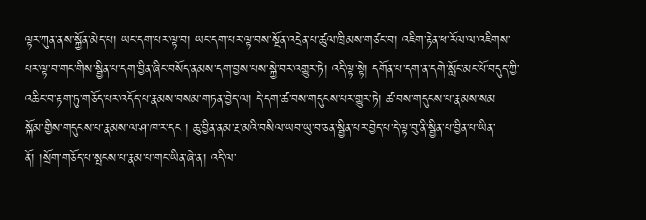ལྟར་ཀུན་ནས་སྐྱོན་མེད་པ། ཡང་དག་པར་ལྟ་བ། ཡང་དག་པར་ལྟ་བས་སྔོན་འདྲེན་པ་ཚུལ་ཁྲིམས་གཙང་བ། འཇིག་རྟེན་ཕ་རོལ་ལ་འཇིགས་པར་ལྟ་བ་གང་གིས་སྦྱིན་པ་དག་བྱིན་ཞིང་བསོད་ནམས་དག་བྱས་པས་སྐྱེ་བར་འགྱུར་ཏེ། འདི་ལྟ་སྟེ། དགོན་པ་དག་ན་དགེ་སློང་མང་པོ་བདུད་ཀྱི་འཆིང་བ་རྟག་ཏུ་གཅོད་པར་འདོད་པ་རྣམས་བསམ་གཏན་བྱེད་ལ། དེ་དག་ཚ་བས་གདུངས་པར་གྱུར་ཏེ། ཚ་བས་གདུངས་པ་རྣམས་སམ
སྐོམ་གྱིས་གདུངས་པ་རྣམས་ལ་ཤ་ཁ་ར་དང ། ཆུ་བྱིན་ནམ་རྔ་མའི་བསིལ་ཡབ་ཡུ་བ་ཅན་སྦྱིན་པར་བྱེད་པ་དེ་ལྟ་བུ་ནི་སྦྱིན་པ་བྱིན་པ་ཡིན་ནོ། །སྲོག་གཅོད་པ་སྤངས་པ་རྣམ་པ་གང་ཡིན་ཞེ་ན། འདི་ལ་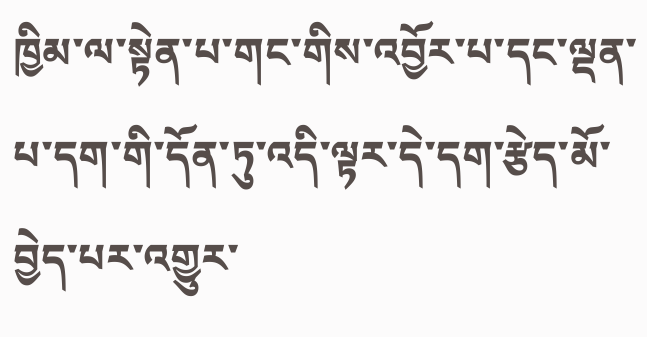ཁྱིམ་ལ་སྟེན་པ་གང་གིས་འབྱོར་པ་དང་ལྡན་པ་དག་གི་དོན་ཏུ་འདི་ལྟར་དེ་དག་རྩེད་མོ་བྱེད་པར་འགྱུར་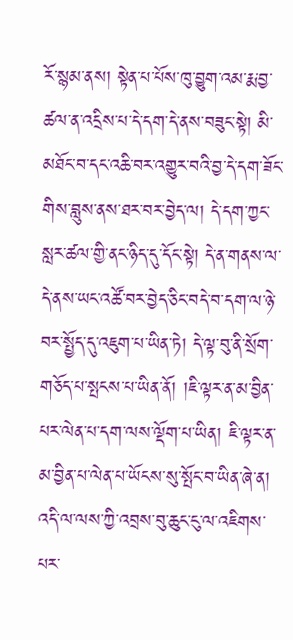རོ་སྙམ་ནས། སྟེན་པ་པོས་ཁུ་བྱུག་འམ་རྨ་བྱ་ཚལ་ན་འདྲིས་པ་དེ་དག་དེ་ནས་བཟུང་སྟེ། མི་མཐོང་བ་དང་འཆི་བར་འགྱུར་བའི་བྱ་དེ་དག་ཟོང་གིས་བླུས་ནས་ཐར་བར་བྱེད་ལ། དེ་དག་ཀྱང་སླར་ཚལ་གྱི་ནང་ཉིད་དུ་དོང་སྟེ། དེ་ན་གནས་ལ་དེ་ནས་ཡང་འཚོ་བར་བྱེད་ཅིང་བདེ་བ་དག་ལ་ཉེ་བར་སྤྱོད་དུ་འཇུག་པ་ཡིན་ཏེ། དེ་ལྟ་བུ་ནི་སྲོག་གཅོད་པ་སྤངས་པ་ཡིན་ནོ། །ཇི་ལྟར་ན་མ་བྱིན་པར་ལེན་པ་དག་ལས་ལྡོག་པ་ཡིན། ཇི་ལྟར་ན་མ་བྱིན་པ་ལེན་པ་ཡོངས་སུ་སྤོང་བ་ཡིན་ཞེ་ན། འདི་ལ་ལས་ཀྱི་འབྲས་བུ་ཆུང་ངུ་ལ་འཇིགས་པར་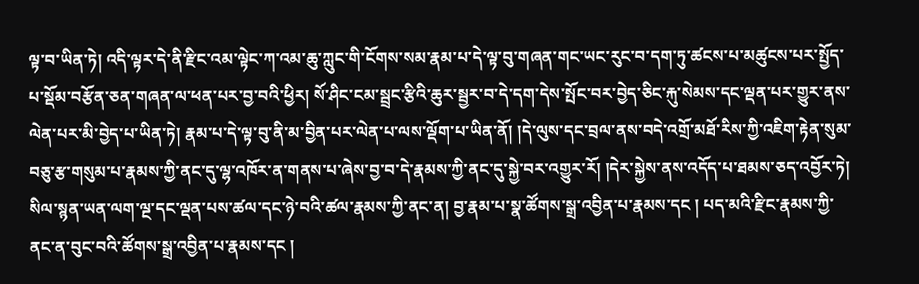ལྟ་བ་ཡིན་ཏེ། འདི་ལྟར་དེ་ནི་རྫིང་འམ་ལྟེང་ཀ་འམ་ཆུ་ཀླུང་གི་ངོགས་སམ་རྣམ་པ་དེ་ལྟ་བུ་གཞན་གང་ཡང་རུང་བ་དག་ཏུ་ཚངས་པ་མཚུངས་པར་སྤྱོད་པ་སྡོམ་བརྩོན་ཅན་གཞན་ལ་ཕན་པར་བྱ་བའི་ཕྱིར། སོ་ཤིང་ངམ་སྦྲང་རྩིའི་ཆུར་སྦྱར་བ་དེ་དག་དེས་སྤོང་བར་བྱེད་ཅིང་རྐུ་སེམས་དང་ལྡན་པར་གྱུར་ནས་ལེན་པར་མི་བྱེད་པ་ཡིན་ཏེ། རྣམ་པ་དེ་ལྟ་བུ་ནི་མ་བྱིན་པར་ལེན་པ་ལས་ལྡོག་པ་ཡིན་ནོ། །དེ་ལུས་དང་བྲལ་ནས་བདེ་འགྲོ་མཐོ་རིས་ཀྱི་འཇིག་རྟེན་སུམ་བཅུ་རྩ་གསུམ་པ་རྣམས་ཀྱི་ནང་དུ་ལྷ་འཁོར་ན་གནས་པ་ཞེས་བྱ་བ་དེ་རྣམས་ཀྱི་ནང་དུ་སྐྱེ་བར་འགྱུར་རོ། །དེར་སྐྱེས་ནས་འདོད་པ་ཐམས་ཅད་འབྱོར་ཏེ། སིལ་སྙན་ཡན་ལག་ལྔ་དང་ལྡན་པས་ཚལ་དང་ཉེ་བའི་ཚལ་རྣམས་ཀྱི་ནང་ན། བྱ་རྣམ་པ་སྣ་ཚོགས་སྒྲ་འབྱིན་པ་རྣམས་དང ། པད་མའི་རྫིང་རྣམས་ཀྱི་ནང་ན་བུང་བའི་ཚོགས་སྒྲ་འབྱིན་པ་རྣམས་དང །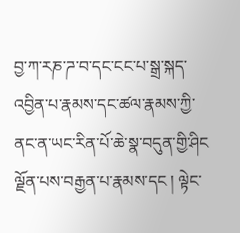བྱ་ཀ་རཎ་ཌ་བ་དང་ངང་པ་སྒྲ་སྐད་འབྱིན་པ་རྣམས་དང་ཚལ་རྣམས་ཀྱི་ནང་ན་ཡང་རིན་པོ་ཆེ་སྣ་བདུན་གྱི་ཤིང
ལྗོན་པས་བརྒྱན་པ་རྣམས་དང ། ལྟེང་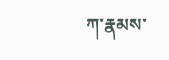ཀ་རྣམས་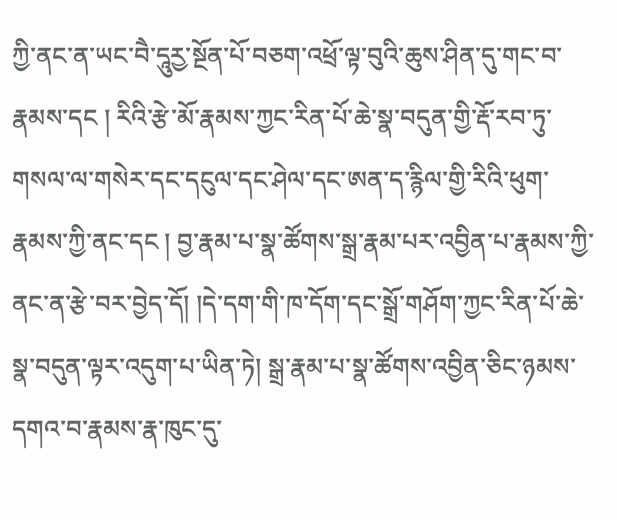ཀྱི་ནང་ན་ཡང་བཻ་དཱུརྱ་སྔོན་པོ་བཅག་འཕྲོ་ལྟ་བུའི་ཆུས་ཤིན་དུ་གང་བ་རྣམས་དང ། རིའི་རྩེ་མོ་རྣམས་ཀྱང་རིན་པོ་ཆེ་སྣ་བདུན་གྱི་རྡོ་རབ་ཏུ་གསལ་ལ་གསེར་དང་དངུལ་དང་ཤེལ་དང་ཨན་ད་རྙིལ་གྱི་རིའི་ཕུག་རྣམས་ཀྱི་ནང་དང ། བྱ་རྣམ་པ་སྣ་ཚོགས་སྒྲ་རྣམ་པར་འབྱིན་པ་རྣམས་ཀྱི་ནང་ན་རྩེ་བར་བྱེད་དོ། །དེ་དག་གི་ཁ་དོག་དང་སྒྲོ་གཤོག་ཀྱང་རིན་པོ་ཆེ་སྣ་བདུན་ལྟར་འདུག་པ་ཡིན་ཏེ། སྒྲ་རྣམ་པ་སྣ་ཚོགས་འབྱིན་ཅིང་ཉམས་དགའ་བ་རྣམས་རྣ་ཁུང་དུ་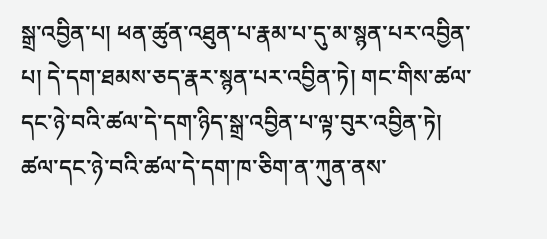སྒྲ་འབྱིན་པ། ཕན་ཚུན་འཐུན་པ་རྣམ་པ་དུ་མ་སྙན་པར་འབྱིན་པ། དེ་དག་ཐམས་ཅད་རྣར་སྙན་པར་འབྱིན་ཏེ། གང་གིས་ཚལ་དང་ཉེ་བའི་ཚལ་དེ་དག་ཉིད་སྒྲ་འབྱིན་པ་ལྟ་བུར་འབྱིན་ཏེ། ཚལ་དང་ཉེ་བའི་ཚལ་དེ་དག་ཁ་ཅིག་ན་ཀུན་ནས་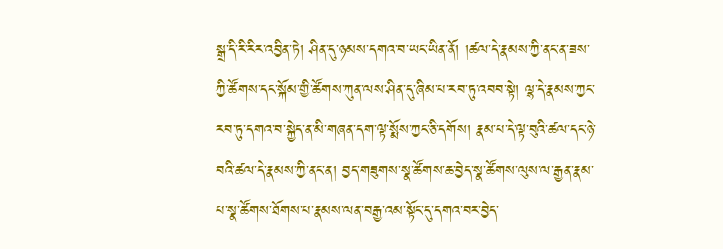སྒྲ་དི་རི་རིར་འབྱིན་ཏེ། ཤིན་དུ་ཉམས་དགའ་བ་ཡང་ཡིན་ནོ། །ཚལ་དེ་རྣམས་ཀྱི་ནང་ན་ཟས་ཀྱི་ཚོགས་དང་སྐོམ་གྱི་ཚོགས་ཀུན་ལས་ཤིན་དུ་ཞིམ་པ་རབ་ཏུ་འབབ་སྟེ། ལྷ་དེ་རྣམས་ཀྱང་རབ་ཏུ་དགའ་བ་སྐྱེད་ན་མི་གཞན་དག་ལྟ་སྨོས་ཀྱང་ཅི་དགོས། རྣམ་པ་དེ་ལྟ་བུའི་ཚལ་དང་ཉེ་བའི་ཚལ་དེ་རྣམས་ཀྱི་ནང་ན། བྱད་གཟུགས་སྣ་ཚོགས་ཆ་བྱེད་སྣ་ཚོགས་ལུས་ལ་རྒྱན་རྣམ་པ་སྣ་ཚོགས་ཐོགས་པ་རྣམས་ལན་བརྒྱ་འམ་སྟོང་དུ་དགའ་བར་བྱེད་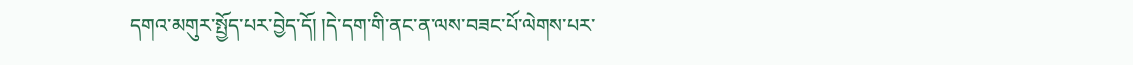དགའ་མགུར་སྤྱོད་པར་བྱེད་དོ། །དེ་དག་གི་ནང་ན་ལས་བཟང་པོ་ལེགས་པར་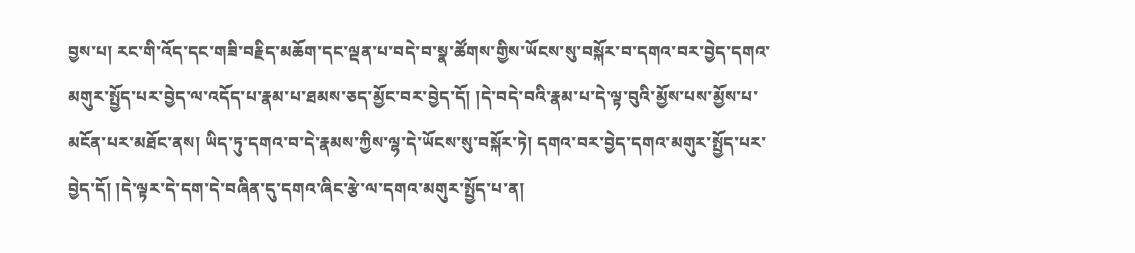བྱས་པ། རང་གི་འོད་དང་གཟི་བརྗིད་མཆོག་དང་ལྡན་པ་བདེ་བ་སྣ་ཚོགས་གྱིས་ཡོངས་སུ་བསྐོར་བ་དགའ་བར་བྱེད་དགའ་མགུར་སྤྱོད་པར་བྱེད་ལ་འདོད་པ་རྣམ་པ་ཐམས་ཅད་མྱོང་བར་བྱེད་དོ། །དེ་བདེ་བའི་རྣམ་པ་དེ་ལྟ་བུའི་མྱོས་པས་མྱོས་པ་མངོན་པར་མཐོང་ནས། ཡིད་ཏུ་དགའ་བ་དེ་རྣམས་ཀྱིས་ལྷ་དེ་ཡོངས་སུ་བསྐོར་ཏེ། དགའ་བར་བྱེད་དགའ་མགུར་སྤྱོད་པར་བྱེད་དོ། །དེ་ལྟར་དེ་དག་དེ་བཞིན་དུ་དགའ་ཞིང་རྩེ་ལ་དགའ་མགུར་སྤྱོད་པ་ན།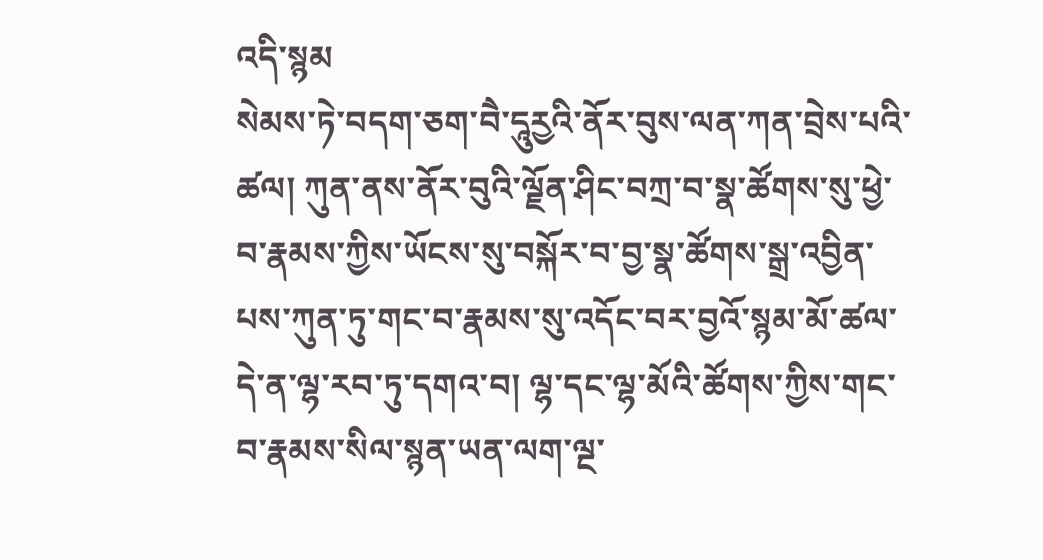འདི་སྙམ
སེམས་ཏེ་བདག་ཅག་བཻ་དཱུརྱའི་ནོར་བུས་ལན་ཀན་བྲེས་པའི་ཚལ། ཀུན་ནས་ནོར་བུའི་ལྗོན་ཤིང་བཀྲ་བ་སྣ་ཚོགས་སུ་ཕྱེ་བ་རྣམས་ཀྱིས་ཡོངས་སུ་བསྐོར་བ་བྱ་སྣ་ཚོགས་སྒྲ་འབྱིན་པས་ཀུན་ཏུ་གང་བ་རྣམས་སུ་འདོང་བར་བྱའོ་སྙམ་མོ་ཚལ་དེ་ན་ལྷ་རབ་ཏུ་དགའ་བ། ལྷ་དང་ལྷ་མོའི་ཚོགས་ཀྱིས་གང་བ་རྣམས་སིལ་སྙན་ཡན་ལག་ལྔ་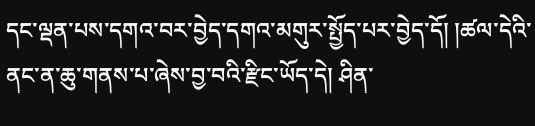དང་ལྡན་པས་དགའ་བར་བྱེད་དགའ་མགུར་སྤྱོད་པར་བྱེད་དོ། །ཚལ་དེའི་ནང་ན་ཆུ་གནས་པ་ཞེས་བྱ་བའི་རྫིང་ཡོད་དེ། ཤིན་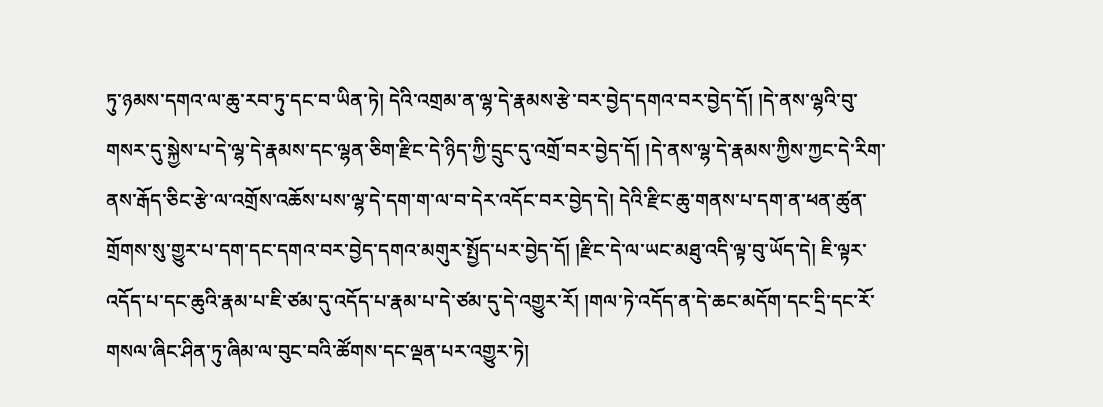ཏུ་ཉམས་དགའ་ལ་ཆུ་རབ་ཏུ་དང་བ་ཡིན་ཏེ། དེའི་འགྲམ་ན་ལྷ་དེ་རྣམས་རྩེ་བར་བྱེད་དགའ་བར་བྱེད་དོ། །དེ་ནས་ལྷའི་བུ་གསར་དུ་སྐྱེས་པ་དེ་ལྷ་དེ་རྣམས་དང་ལྷན་ཅིག་རྫིང་དེ་ཉིད་ཀྱི་དྲུང་དུ་འགྲོ་བར་བྱེད་དོ། །དེ་ནས་ལྷ་དེ་རྣམས་ཀྱིས་ཀྱང་དེ་རིག་ནས་རྒོད་ཅིང་རྩེ་ལ་འགྲོས་འཆོས་པས་ལྷ་དེ་དག་ག་ལ་བ་དེར་འདོང་བར་བྱེད་དེ། དེའི་རྫིང་ཆུ་གནས་པ་དག་ན་ཕན་ཚུན་གྲོགས་སུ་གྱུར་པ་དག་དང་དགའ་བར་བྱེད་དགའ་མགུར་སྤྱོད་པར་བྱེད་དོ། །རྫིང་དེ་ལ་ཡང་མཐུ་འདི་ལྟ་བུ་ཡོད་དེ། ཇི་ལྟར་འདོད་པ་དང་ཆུའི་རྣམ་པ་ཇི་ཙམ་དུ་འདོད་པ་རྣམ་པ་དེ་ཙམ་དུ་དེ་འགྱུར་རོ། །གལ་ཏེ་འདོད་ན་དེ་ཆང་མདོག་དང་དྲི་དང་རོ་གསལ་ཞིང་ཤིན་ཏུ་ཞིམ་ལ་བུང་བའི་ཚོགས་དང་ལྡན་པར་འགྱུར་ཏེ།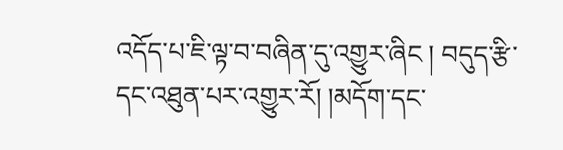འདོད་པ་ཇི་ལྟ་བ་བཞིན་དུ་འགྱུར་ཞིང ། བདུད་རྩི་དང་འཐུན་པར་འགྱུར་རོ། །མདོག་དང་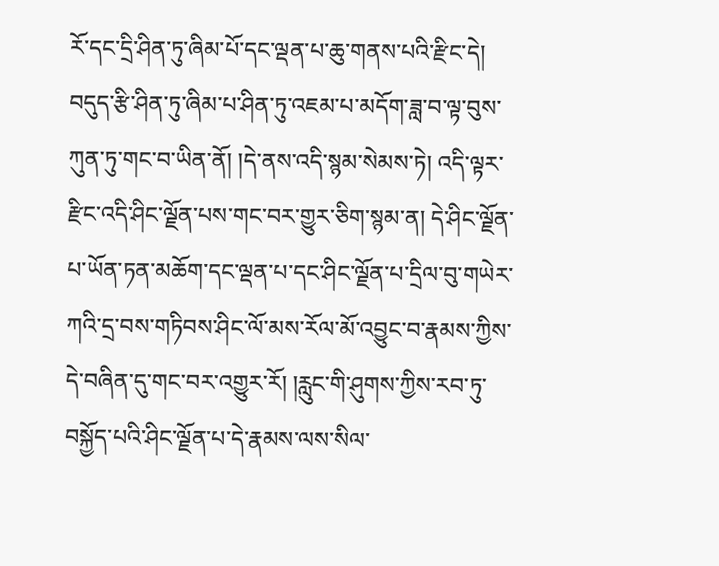རོ་དང་དྲི་ཤིན་ཏུ་ཞིམ་པོ་དང་ལྡན་པ་ཆུ་གནས་པའི་རྫིང་དེ། བདུད་རྩི་ཤིན་ཏུ་ཞིམ་པ་ཤིན་ཏུ་འཇམ་པ་མདོག་ཟླ་བ་ལྟ་བུས་ཀུན་ཏུ་གང་བ་ཡིན་ནོ། །དེ་ནས་འདི་སྙམ་སེམས་ཏེ། འདི་ལྟར་རྫིང་འདི་ཤིང་ལྗོན་པས་གང་བར་གྱུར་ཅིག་སྙམ་ན། དེ་ཤིང་ལྗོན་པ་ཡོན་ཏན་མཆོག་དང་ལྡན་པ་དང་ཤིང་ལྗོན་པ་དྲིལ་བུ་གཡེར་ཀའི་དྲ་བས་གཏིབས་ཤིང་ལོ་མས་རོལ་མོ་འབྱུང་བ་རྣམས་ཀྱིས་དེ་བཞིན་དུ་གང་བར་འགྱུར་རོ། །རླུང་གི་ཤུགས་ཀྱིས་རབ་ཏུ་བསྐྱོད་པའི་ཤིང་ལྗོན་པ་དེ་རྣམས་ལས་སིལ་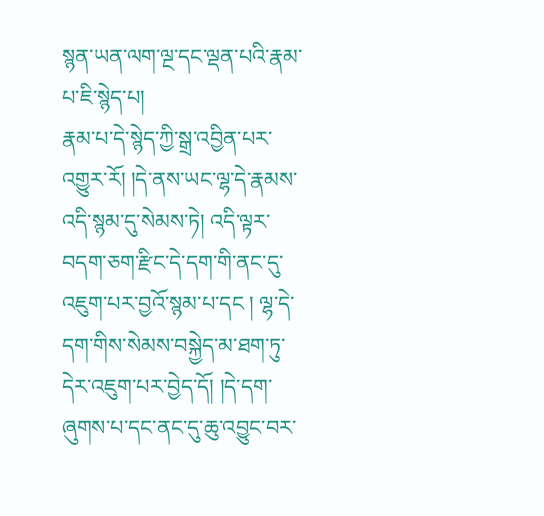སྙན་ཡན་ལག་ལྔ་དང་ལྡན་པའི་རྣམ་པ་ཇི་སྙེད་པ།
རྣམ་པ་དེ་སྙེད་ཀྱི་སྒྲ་འབྱིན་པར་འགྱུར་རོ། །དེ་ནས་ཡང་ལྷ་དེ་རྣམས་འདི་སྙམ་དུ་སེམས་ཏེ། འདི་ལྟར་བདག་ཅག་རྫིང་དེ་དག་གི་ནང་དུ་འཇུག་པར་བྱའོ་སྙམ་པ་དང ། ལྷ་དེ་དག་གིས་སེམས་བསྐྱེད་མ་ཐག་ཏུ་དེར་འཇུག་པར་བྱེད་དོ། །དེ་དག་ཞུགས་པ་དང་ནང་དུ་ཆུ་འབྱུང་བར་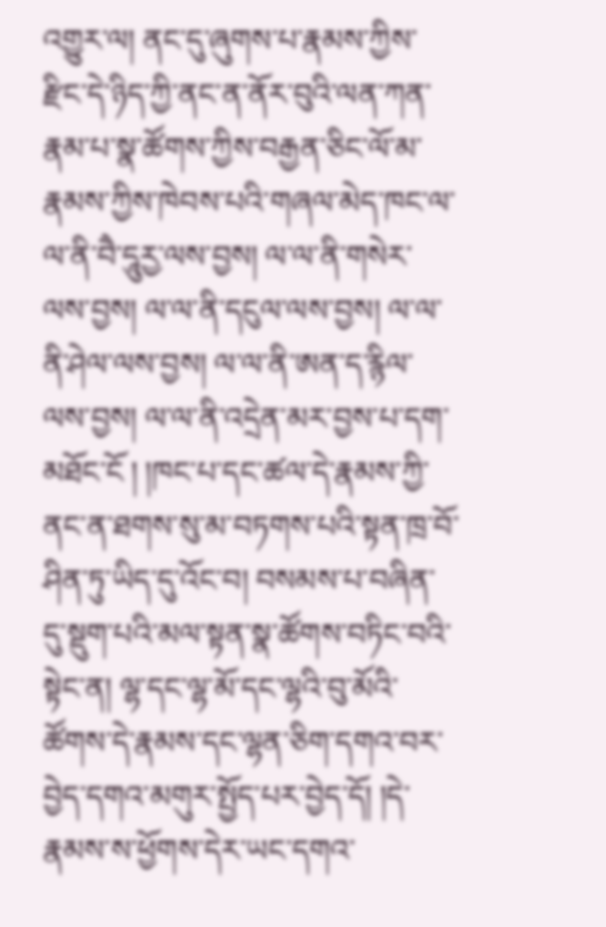འགྱུར་ལ། ནང་དུ་ཞུགས་པ་རྣམས་ཀྱིས་རྫིང་དེ་ཉིད་ཀྱི་ནང་ན་ནོར་བུའི་ལན་ཀན་རྣམ་པ་སྣ་ཚོགས་ཀྱིས་བརྒྱན་ཅིང་ལོ་མ་རྣམས་ཀྱིས་ཁེབས་པའི་གཞལ་མེད་ཁང་ལ་ལ་ནི་བཻ་དཱུརྱ་ལས་བྱས། ལ་ལ་ནི་གསེར་ལས་བྱས། ལ་ལ་ནི་དངུལ་ལས་བྱས། ལ་ལ་ནི་ཤེལ་ལས་བྱས། ལ་ལ་ནི་ཨན་ད་རྙིལ་ལས་བྱས། ལ་ལ་ནི་འདྲེན་མར་བྱས་པ་དག་མཐོང་ངོ ། །ཁང་པ་དང་ཚལ་དེ་རྣམས་ཀྱི་ནང་ན་ཐགས་སུ་མ་བཏགས་པའི་སྟན་ཁྲ་བོ་ཤིན་ཏུ་ཡིད་དུ་འོང་བ། བསམས་པ་བཞིན་དུ་སྡུག་པའི་མལ་སྟན་སྣ་ཚོགས་བཏིང་བའི་སྟེང་ན། ལྷ་དང་ལྷ་མོ་དང་ལྷའི་བུ་མོའི་ཚོགས་དེ་རྣམས་དང་ལྷན་ཅིག་དགའ་བར་བྱེད་དགའ་མགུར་སྤྱོད་པར་བྱེད་དོ། །དེ་རྣམས་ས་ཕྱོགས་དེར་ཡང་དགའ་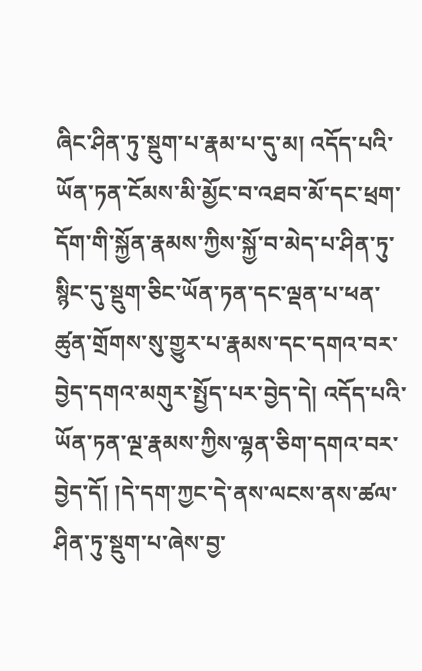ཞིང་ཤིན་ཏུ་སྡུག་པ་རྣམ་པ་དུ་མ། འདོད་པའི་ཡོན་ཏན་ངོམས་མི་མྱོང་བ་འཐབ་མོ་དང་ཕྲག་དོག་གི་སྐྱོན་རྣམས་ཀྱིས་སྐྱོ་བ་མེད་པ་ཤིན་ཏུ་སྙིང་དུ་སྡུག་ཅིང་ཡོན་ཏན་དང་ལྡན་པ་ཕན་ཚུན་གྲོགས་སུ་གྱུར་པ་རྣམས་དང་དགའ་བར་བྱེད་དགའ་མགུར་སྤྱོད་པར་བྱེད་དེ། འདོད་པའི་ཡོན་ཏན་ལྔ་རྣམས་ཀྱིས་ལྷན་ཅིག་དགའ་བར་བྱེད་དོ། །དེ་དག་ཀྱང་དེ་ནས་ལངས་ནས་ཚལ་ཤིན་ཏུ་སྡུག་པ་ཞེས་བྱ་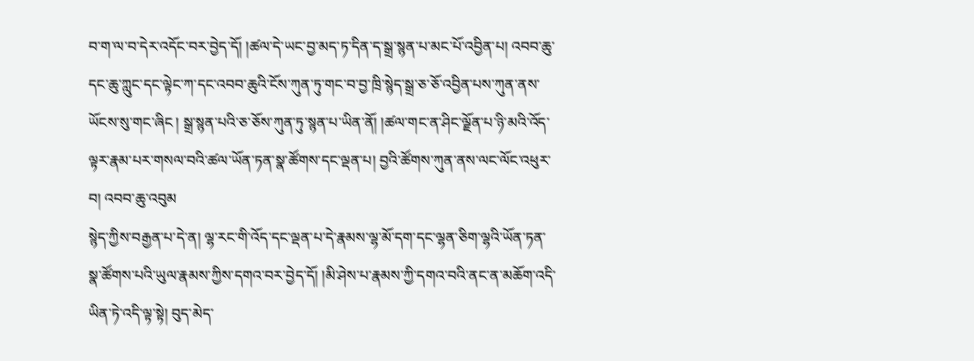བ་ག་ལ་བ་དེར་འདོང་བར་བྱེད་དོ། །ཚལ་དེ་ཡང་བྱ་མད་ཏ་དིན་ད་སྒྲ་སྙན་པ་མང་པོ་འབྱིན་པ། འབབ་ཆུ་དང་ཆུ་ཀླུང་དང་ལྟེང་ཀ་དང་འབབ་ཆུའི་ངོས་ཀུན་ཏུ་གང་བ་བྱ་ཁྲི་སྙེད་སྒྲ་ཅ་ཅོ་འབྱིན་པས་ཀུན་ནས་ཡོངས་སུ་གང་ཞིང ། སྒྲ་སྙན་པའི་ཅ་ཅོས་ཀུན་ཏུ་སྙན་པ་ཡིན་ནོ། །ཚལ་གང་ན་ཤིང་ལྗོན་པ་ཉི་མའི་འོད་ལྟར་རྣམ་པར་གསལ་བའི་ཚལ་ཡོན་ཏན་སྣ་ཚོགས་དང་ལྡན་པ། བྱའི་ཚོགས་ཀུན་ནས་ལང་ལོང་འཕུར་བ། འབབ་ཆུ་འབུམ
སྙེད་ཀྱིས་བརྒྱན་པ་དེ་ན། ལྷ་རང་གི་འོད་དང་ལྡན་པ་དེ་རྣམས་ལྷ་མོ་དག་དང་ལྷན་ཅིག་ལྷའི་ཡོན་ཏན་སྣ་ཚོགས་པའི་ཡུལ་རྣམས་ཀྱིས་དགའ་བར་བྱེད་དོ། །མི་ཤེས་པ་རྣམས་ཀྱི་དགའ་བའི་ནང་ན་མཆོག་འདི་ཡིན་ཏེ་འདི་ལྟ་སྟེ། བུད་མེད་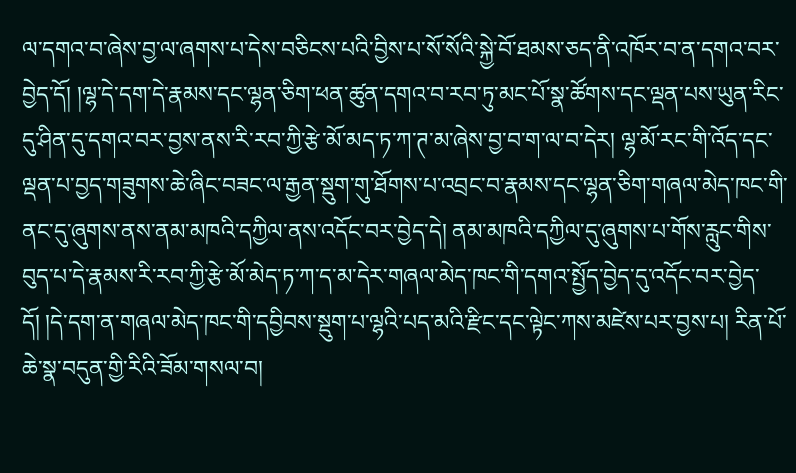ལ་དགའ་བ་ཞེས་བྱ་ལ་ཞགས་པ་དེས་བཅིངས་པའི་བྱིས་པ་སོ་སོའི་སྐྱེ་བོ་ཐམས་ཅད་ནི་འཁོར་བ་ན་དགའ་བར་བྱེད་དོ། །ལྷ་དེ་དག་དེ་རྣམས་དང་ལྷན་ཅིག་ཕན་ཚུན་དགའ་བ་རབ་ཏུ་མང་པོ་སྣ་ཚོགས་དང་ལྡན་པས་ཡུན་རིང་དུ་ཤིན་དུ་དགའ་བར་བྱས་ནས་རི་རབ་ཀྱི་རྩེ་མོ་མད་ཏ་ཀ་ཊ་མ་ཞེས་བྱ་བ་ག་ལ་བ་དེར། ལྷ་མོ་རང་གི་འོད་དང་ལྡན་པ་བྱད་གཟུགས་ཆེ་ཞིང་བཟང་ལ་རྒྱན་སྡུག་གུ་ཐོགས་པ་འབྲང་བ་རྣམས་དང་ལྷན་ཅིག་གཞལ་མེད་ཁང་གི་ནང་དུ་ཞུགས་ནས་ནམ་མཁའི་དཀྱིལ་ནས་འདོང་བར་བྱེད་དེ། ནམ་མཁའི་དཀྱིལ་དུ་ཞུགས་པ་གོས་རླུང་གིས་བུད་པ་དེ་རྣམས་རི་རབ་ཀྱི་རྩེ་མོ་མེད་ཏ་ཀ་ད་མ་དེར་གཞལ་མེད་ཁང་གི་དགའ་སྤྱོད་བྱེད་དུ་འདོང་བར་བྱེད་དོ། །དེ་དག་ན་གཞལ་མེད་ཁང་གི་དབྱིབས་སྡུག་པ་ལྷའི་པད་མའི་རྫིང་དང་ལྟེང་ཀས་མཛེས་པར་བྱས་པ། རིན་པོ་ཆེ་སྣ་བདུན་གྱི་རིའི་ཟོམ་གསལ་བ།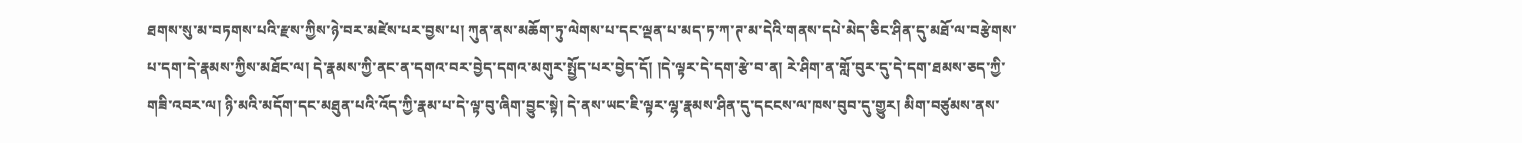ཐགས་སུ་མ་བཏགས་པའི་རྫས་ཀྱིས་ཉེ་བར་མཛེས་པར་བྱས་པ། ཀུན་ནས་མཆོག་ཏུ་ལེགས་པ་དང་ལྡན་པ་མད་ཏ་ཀ་ཊ་མ་དེའི་གནས་དཔེ་མེད་ཅིང་ཤིན་དུ་མཐོ་ལ་བརྩེགས་པ་དག་དེ་རྣམས་ཀྱིས་མཐོང་ལ། དེ་རྣམས་ཀྱི་ནང་ན་དགའ་བར་བྱེད་དགའ་མགུར་སྤྱོད་པར་བྱེད་དོ། །དེ་ལྟར་དེ་དག་རྩེ་བ་ན། རེ་ཤིག་ན་གློ་བུར་དུ་དེ་དག་ཐམས་ཅད་ཀྱི་གཟི་འབར་ལ། ཉི་མའི་མདོག་དང་མཐུན་པའི་འོད་ཀྱི་རྣམ་པ་དེ་ལྟ་བུ་ཞིག་བྱུང་སྟེ། དེ་ནས་ཡང་ཇི་ལྟར་ལྷ་རྣམས་ཤིན་དུ་དངངས་ལ་ཁས་བུབ་དུ་གྱུར། མིག་བཙུམས་ནས་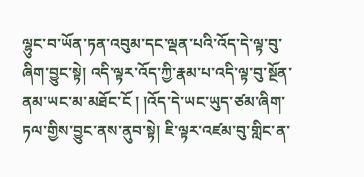ལྷུང་བ་ཡོན་ཏན་འབུམ་དང་ལྡན་པའི་འོད་དེ་ལྟ་བུ་ཞིག་བྱུང་སྟེ། འདི་ལྟར་འོད་ཀྱི་རྣམ་པ་འདི་ལྟ་བུ་སྔོན་ནམ་ཡང་མ་མཐོང་ངོ ། །འོད་དེ་ཡང་ཡུད་ཙམ་ཞིག་ཏལ་གྱིས་བྱུང་ནས་ནུབ་སྟེ། ཇི་ལྟར་འཛམ་བུ་གླིང་ན་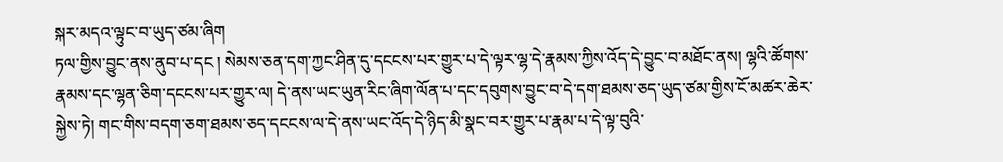སྐར་མདའ་ལྟུང་བ་ཡུད་ཙམ་ཞིག
ཏལ་གྱིས་བྱུང་ནས་ནུབ་པ་དང ། སེམས་ཅན་དག་ཀྱང་ཤིན་དུ་དངངས་པར་གྱུར་པ་དེ་ལྟར་ལྷ་དེ་རྣམས་ཀྱིས་འོད་དེ་བྱུང་བ་མཐོང་ནས། ལྷའི་ཚོགས་རྣམས་དང་ལྷན་ཅིག་དངངས་པར་གྱུར་ལ། དེ་ནས་ཡང་ཡུན་རིང་ཞིག་ལོན་པ་དང་དབུགས་བྱུང་བ་དེ་དག་ཐམས་ཅད་ཡུད་ཙམ་གྱིས་ངོ་མཚར་ཆེར་སྐྱེས་ཏེ། གང་གིས་བདག་ཅག་ཐམས་ཅད་དངངས་ལ་དེ་ནས་ཡང་འོད་དེ་ཉིད་མི་སྣང་བར་གྱུར་པ་རྣམ་པ་དེ་ལྟ་བུའི་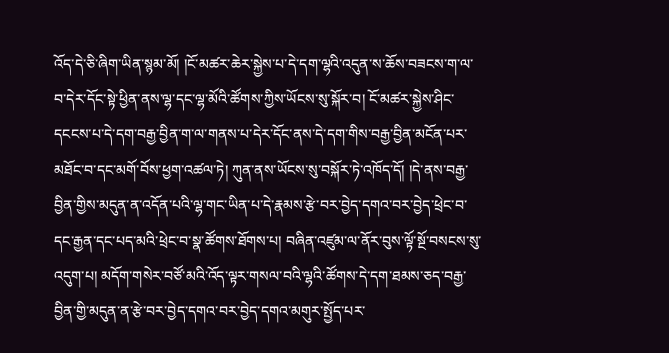འོད་དེ་ཅི་ཞིག་ཡིན་སྙམ་མོ། །ངོ་མཚར་ཆེར་སྐྱེས་པ་དེ་དག་ལྷའི་འདུན་ས་ཆོས་བཟངས་ག་ལ་བ་དེར་དོང་སྟེ་ཕྱིན་ནས་ལྷ་དང་ལྷ་མོའི་ཚོགས་ཀྱིས་ཡོངས་སུ་སྐོར་བ། ངོ་མཚར་སྐྱེས་ཤིང་དངངས་པ་དེ་དག་བརྒྱ་བྱིན་ག་ལ་གནས་པ་དེར་དོང་ནས་དེ་དག་གིས་བརྒྱ་བྱིན་མངོན་པར་མཐོང་བ་དང་མགོ་བོས་ཕྱག་འཚལ་ཏེ། ཀུན་ནས་ཡོངས་སུ་བསྐོར་ཏེ་འཁོད་དོ། །དེ་ནས་བརྒྱ་བྱིན་གྱིས་མདུན་ན་འདོན་པའི་ལྷ་གང་ཡིན་པ་དེ་རྣམས་རྩེ་བར་བྱེད་དགའ་བར་བྱེད་ཕྲེང་བ་དང་རྒྱན་དང་པད་མའི་ཕྲེང་བ་སྣ་ཚོགས་ཐོགས་པ། བཞིན་འཛུམ་ལ་ནོར་བུས་ལྟོ་སྔོ་བསངས་སུ་འདུག་པ། མདོག་གསེར་བཙོ་མའི་འོད་ལྟར་གསལ་བའི་ལྷའི་ཚོགས་དེ་དག་ཐམས་ཅད་བརྒྱ་བྱིན་གྱི་མདུན་ན་རྩེ་བར་བྱེད་དགའ་བར་བྱེད་དགའ་མགུར་སྤྱོད་པར་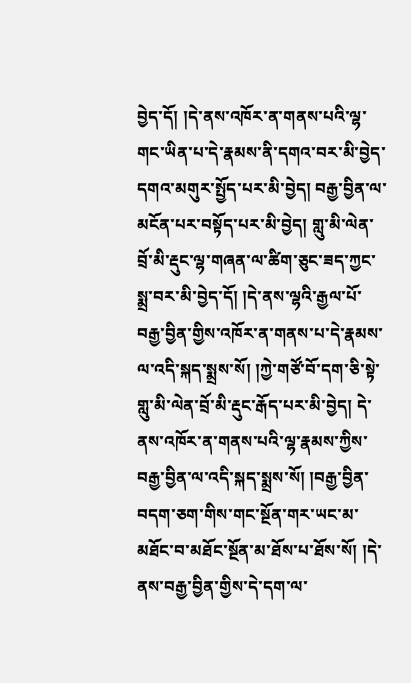བྱེད་དོ། །དེ་ནས་འཁོར་ན་གནས་པའི་ལྷ་གང་ཡིན་པ་དེ་རྣམས་ནི་དགའ་བར་མི་བྱེད་དགའ་མགུར་སྤྱོད་པར་མི་བྱེད། བརྒྱ་བྱིན་ལ་མངོན་པར་བསྟོད་པར་མི་བྱེད། གླུ་མི་ལེན་བྲོ་མི་རྡུང་ལྷ་གཞན་ལ་ཚིག་ཅུང་ཟད་ཀྱང་སྨྲ་བར་མི་བྱེད་དོ། །དེ་ནས་ལྷའི་རྒྱལ་པོ་བརྒྱ་བྱིན་གྱིས་འཁོར་ན་གནས་པ་དེ་རྣམས་ལ་འདི་སྐད་སྨྲས་སོ། །ཀྱེ་གཙོ་བོ་དག་ཅི་སྟེ་གླུ་མི་ལེན་བྲོ་མི་རྡུང་རྒོད་པར་མི་བྱེད། དེ་ནས་འཁོར་ན་གནས་པའི་ལྷ་རྣམས་ཀྱིས་བརྒྱ་བྱིན་ལ་འདི་སྐད་སྨྲས་སོ། །བརྒྱ་བྱིན་བདག་ཅག་གིས་གང་སྔོན་གར་ཡང་མ་མཐོང་བ་མཐོང་སྔོན་མ་ཐོས་པ་ཐོས་སོ། །དེ་ནས་བརྒྱ་བྱིན་གྱིས་དེ་དག་ལ་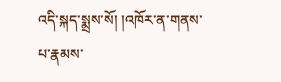འདི་སྐད་སྨྲས་སོ། །འཁོར་ན་གནས་པ་རྣམས་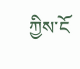ཀྱིས་ངོ